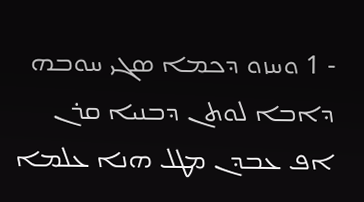- 1 ܘܚܙܘ ܕܟܡܐ ܤܓܝ ܚܘܒܗ ܕܐܒܐ ܠܘܬܢ ܕܒܢܝܐ ܩܪܢ ܐܦ ܥܒܕܢ ܡܛܠ ܗܢܐ ܥܠܡܐ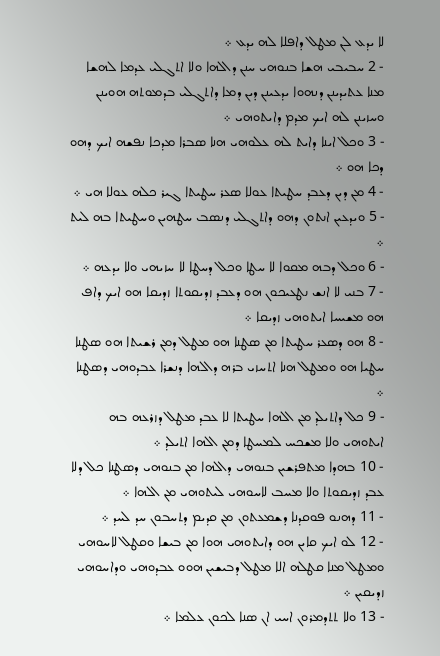ܠܐ ܝܕܥ ܠܢ ܡܛܠ ܕܐܦܠܐ ܠܗ ܝܕܥ ܀
- 2 ܚܒܝܒܝ ܗܫܐ ܒܢܘܗܝ ܚܢܢ ܕܐܠܗܐ ܘܠܐ ܐܬܓܠܝ ܥܕܡܐ ܠܗܫܐ ܡܢܐ ܥܬܝܕܝܢܢ ܕܢܗܘܐ ܝܕܥܝܢܢ ܕܝܢ ܕܡܐ ܕܐܬܓܠܝ ܒܕܡܘܬܗ ܗܘܝܢܢ ܘܚܙܝܢܢ ܠܗ ܐܝܟ ܡܕܡ ܕܐܝܬܘܗܝ ܀
- 3 ܘܟܠ ܐܝܢܐ ܕܐܝܬ ܠܗ ܥܠܘܗܝ ܗܢܐ ܤܒܪܐ ܡܕܟܐ ܢܦܫܗ ܐܝܟ ܕܗܘ ܕܟܐ ܗܘ ܀
- 4 ܡܢ ܕܝܢ ܕܥܒܕ ܚܛܝܬܐ ܥܘܠܐ ܤܥܪ ܚܛܝܬܐ ܓܝܪ ܟܠܗ ܥܘܠܐ ܗܝ ܀
- 5 ܘܝܕܥܝܢ ܐܢܬܘܢ ܕܗܘ ܕܐܬܓܠܝ ܕܢܤܒ ܚܛܗܝܢ ܘܚܛܝܬܐ ܒܗ ܠܝܬ ܀
- 6 ܘܟܠ ܕܒܗ ܡܩܘܐ ܠܐ ܚܛܐ ܘܟܠ ܕܚܛܐ ܠܐ ܚܙܝܗܝ ܘܠܐ ܝܕܥܗ ܀
- 7 ܒܢܝ ܠܐ ܐܢܫ ܢܛܥܝܟܘܢ ܗܘ ܕܥܒܕ ܙܕܝܩܘܬܐ ܙܕܝܩܐ ܗܘ ܐܝܟ ܕܐܦ ܗܘ ܡܫܝܚܐ ܐܝܬܘܗܝ ܙܕܝܩܐ ܀
- 8 ܗܘ ܕܤܥܪ ܚܛܝܬܐ ܡܢ ܤܛܢܐ ܗܘ ܡܛܠ ܕܡܢ ܪܫܝܬܐ ܗܘ ܤܛܢܐ ܚܛܝܐ ܗܘ ܘܡܛܠ ܗܢܐ ܐܬܚܙܝ ܒܪܗ ܕܐܠܗܐ ܕܢܫܪܐ ܥܒܕܘܗܝ ܕܤܛܢܐ ܀
- 9 ܟܠ ܕܐܬܝܠܕ ܡܢ ܐܠܗܐ ܚܛܝܬܐ ܠܐ ܥܒܕ ܡܛܠ ܕܙܪܥܗ ܒܗ ܐܝܬܘܗܝ ܘܠܐ ܡܫܟܚ ܠܡܚܛܐ ܕܡܢ ܐܠܗܐ ܐܬܝܠܕ ܀
- 10 ܒܗܕܐ ܡܬܦܪܫܝܢ ܒܢܘܗܝ ܕܐܠܗܐ ܡܢ ܒܢܘܗܝ ܕܤܛܢܐ ܟܠ ܕܠܐ ܥܒܕ ܙܕܝܩܘܬܐ ܘܠܐ ܡܚܒ ܠܐܚܘܗܝ ܠܝܬܘܗܝ ܡܢ ܐܠܗܐ ܀
- 11 ܕܗܢܘ ܦܘܩܕܢܐ ܕܫܡܥܬܘܢ ܡܢ ܩܕܝܡ ܕܬܚܒܘܢ ܚܕ ܠܚܕ ܀
- 12 ܠܘ ܐܝܟ ܩܐܝܢ ܗܘ ܕܐܝܬܘܗܝ ܗܘܐ ܡܢ ܒܝܫܐ ܘܩܛܠ ܠܐܚܘܗܝ ܘܡܛܠ ܡܢܐ ܩܛܠܗ ܐܠܐ ܡܛܠ ܕܒܝܫܝܢ ܗܘܘ ܥܒܕܘܗܝ ܘܕܐܚܘܗܝ ܙܕܝܩܝܢ ܀
- 13 ܘܠܐ ܬܬܕܡܪܘܢ ܐܚܝ ܐܢ ܤܢܐ ܠܟܘܢ ܥܠܡܐ ܀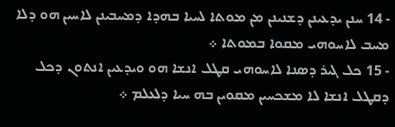- 14 ܚܢܢ ܝܕܥܝܢܢ ܕܫܢܝܢܢ ܡܢ ܡܘܬܐ ܠܚܝܐ ܒܗܕܐ ܕܡܚܒܝܢܢ ܠܐܚܝܢ ܗܘ ܕܠܐ ܡܚܒ ܠܐܚܘܗܝ ܡܩܘܐ ܒܡܘܬܐ ܀
- 15 ܟܠ ܓܝܪ ܕܤܢܐ ܠܐܚܘܗܝ ܩܛܠ ܐܢܫܐ ܗܘ ܘܝܕܥܝܢ ܐܢܬܘܢ ܕܟܠ ܕܩܛܠ ܐܢܫܐ ܠܐ ܡܫܟܚܝܢ ܡܩܘܝܢ ܒܗ ܚܝܐ ܕܠܥܠܡ ܀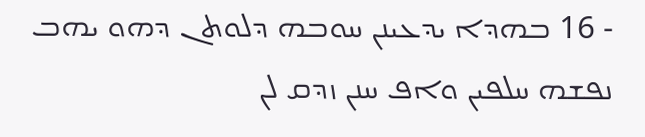- 16 ܒܗܕܐ ܝܕܥܝܢܢ ܚܘܒܗ ܕܠܘܬܢ ܕܗܘ ܝܗܒ ܢܦܫܗ ܚܠܦܝܢ ܘܐܦ ܚܢܢ ܙܕܩ ܠܢ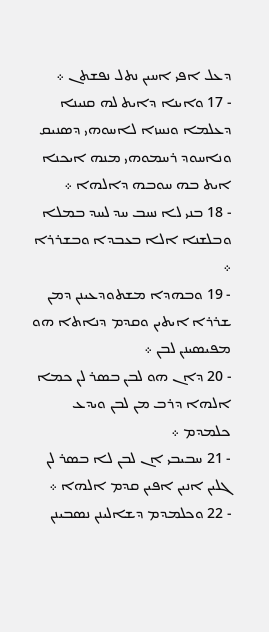ܕܥܠ ܐܦܝ ܐܚܝܢ ܢܬܠ ܢܦܫܬܢ ܀
- 17 ܘܐܝܢܐ ܕܐܝܬ ܠܗ ܩܢܝܢܐ ܕܥܠܡܐ ܘܢܚܙܐ ܠܐܚܘܗܝ ܕܤܢܝܩ ܘܢܐܚܘܕ ܪܚܡܘܗܝ ܡܢܗ ܐܝܟܢܐ ܐܝܬ ܒܗ ܚܘܒܗ ܕܐܠܗܐ ܀
- 18 ܒܢܝ ܠܐ ܢܚܒ ܚܕ ܠܚܕ ܒܡܠܐ ܘܒܠܫܢܐ ܐܠܐ ܒܥܒܕܐ ܘܒܫܪܪܐ ܀
- 19 ܘܒܗܕܐ ܡܫܬܘܕܥܝܢܢ ܕܡܢ ܫܪܪܐ ܐܝܬܝܢ ܘܩܕܡ ܕܢܐܬܐ ܗܘ ܡܦܝܤܝܢܢ ܠܒܢ ܀
- 20 ܕܐܢ ܗܘ ܠܒܢ ܒܤܪ ܠܢ ܟܡܐ ܐܠܗܐ ܕܪܒ ܡܢ ܠܒܢ ܘܝܕܥ ܟܠܡܕܡ ܀
- 21 ܚܒܝܒܝ ܐܢ ܠܒܢ ܠܐ ܒܤܪ ܠܢ ܓܠܝܢ ܐܢܝܢ ܐܦܝܢ ܩܕܡ ܐܠܗܐ ܀
- 22 ܘܟܠܡܕܡ ܕܫܐܠܝܢܢ ܢܤܒܝܢܢ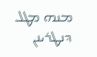ܡܢܗ ܡܛܠ ܕܢܛܪܝܢܢ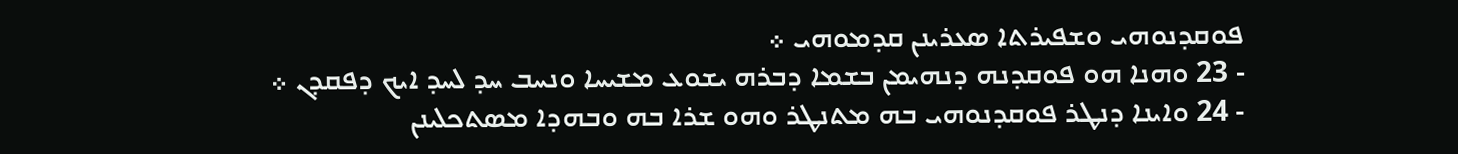ܦܘܩܕܢܘܗܝ ܘܫܦܝܪܬܐ ܤܥܪܝܢܢ ܩܕܡܘܗܝ ܀
- 23 ܘܗܢܐ ܗܘ ܦܘܩܕܢܗ ܕܢܗܝܡܢ ܒܫܡܐ ܕܒܪܗ ܝܫܘܥ ܡܫܝܚܐ ܘܢܚܒ ܚܕ ܠܚܕ ܐܝܟ ܕܦܩܕܢ ܀
- 24 ܘܐܝܢܐ ܕܢܛܪ ܦܘܩܕܢܘܗܝ ܒܗ ܡܬܢܛܪ ܘܗܘ ܫܪܐ ܒܗ ܘܒܗܕܐ ܡܤܬܟܠܝܢܢ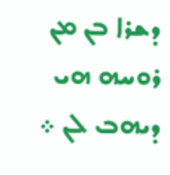ܕܫܪܐ ܒܢ ܡܢ ܪܘܚܗ ܗܝ ܕܝܗܒ ܠܢ ܀